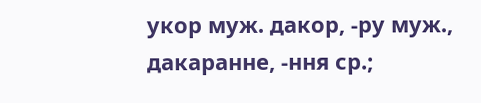укор муж. дакор, -ру муж., дакаранне, -ння ср.;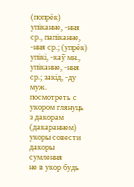(попрёк) упіканне, -ння ср., папіканне, -ння ср.; (упрёк) упікі, -каў мн., упіканне, -ння ср.; закід, -ду муж.
посмотреть с укором глянуць з дакорам (дакараннем)
укоры совести дакоры сумлення
не в укор будь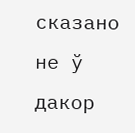сказано не ў дакор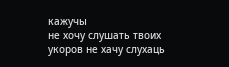кажучы
не хочу слушать твоих укоров не хачу слухаць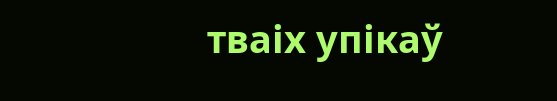тваіх упікаў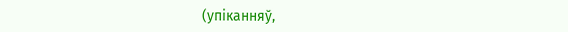(упіканняў,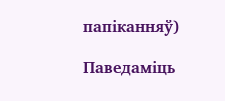папіканняў)

Паведаміць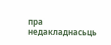пра недакладнасьць